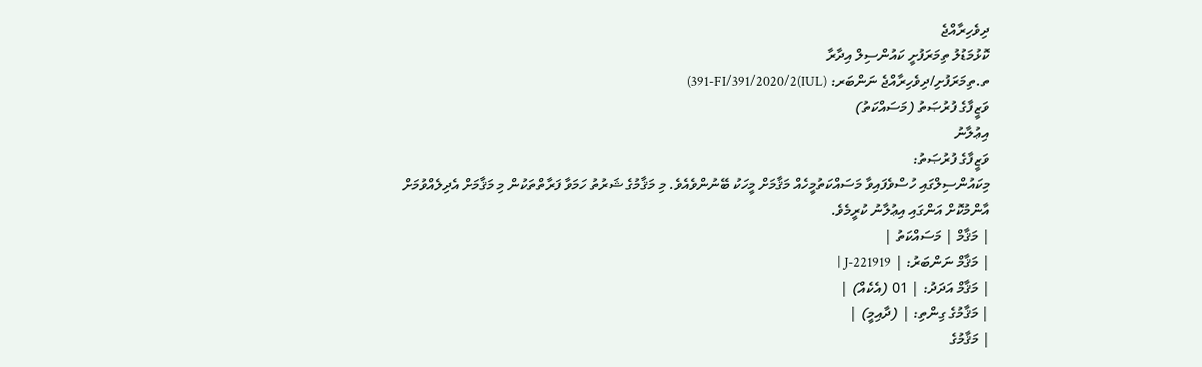ދިވެހިރާއްޖެ
ކޮޅުމަޑުލު ތިމަރަފުށީ ކައުންސިލް އިދާރާ
ތ.ތިމަރަފުށި/ދިވެހިރާއްޖެ ނަންބަރ: (IUL)391-FI/391/2020/2)
ވަޒީފާގެ ފުރުޞަތު (މަސައްކަތު)
އިޢުލާނު
ވަޒީފާގެ ފުރުޞަތު:
މިކައުންސިލްގައި ހުސްވެފައިވާ މަސައްކަތުމީހެއް މަޤާމަށް މީހަކު ބޭނުންވެއެވެ. މި މަޤާމުގެ ޝަރުތު ހަމަވާ ފަރާތްތަކުން މި މަޤާމަށް އެދިލެއްވުމަށް އާންމުކޮށް އަންގައި އިޢުލާނު ކުރީމެވެ.
| މަޤާމް | މަސައްކަތު |
| މަޤާމް ނަންބަރު: | J-221919 |
| މަޤާމް އަދަދު: | 01 (އެކެއް) |
| މަޤާމުގެ ގިންތި: | (ދާއިމީ) |
| މަޤާމުގެ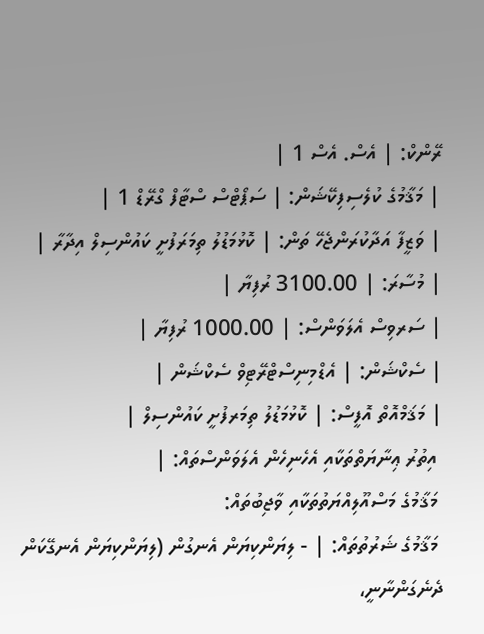ރޭންކް: | އެސް. އެސް 1 |
| މަޤާމުގެ ކުލެސިފިކޭޝަން: | ސަޕޯޓްސް ސްޓާފް ގްރޭޑް 1 |
| ވަޒީފާ އަދާކުރަންޖެހޭ ތަން: | ކޮޅުމަޑުލު ތިމަރަފުށީ ކައުންސިލް އިދާރާ |
| މުސާރަ: | 3100.00 ރުފިޔާ |
| ސަރވިސް އެލަވަންސް: | 1000.00 ރުފިޔާ |
| ސެކްޝަން: | އެޑްމިނިސްޓްރޭޓިވް ސެކްޝަން |
| މަޤަމްއޮތް އޮފީސް: | ކޮޅުމަޑުލު ތިމަރފުށީ ކައުންސިލް |
 އިތުރު ޢިނާޔަތްތަކާއި އެހެނިހެން އެލަވަންސްތައް: |
 މަޤާމުގެ މަސްއޫލިއްޔަތުތަކާއި ވާޖިބުތައް:
 މަޤާމުގެ ޝަރުތުތައް: | - ލިޔަންކިޔަން އެނގުން (ލިޔަންކިޔަން އެނގޭކަން ދެނެގަންނާނީ،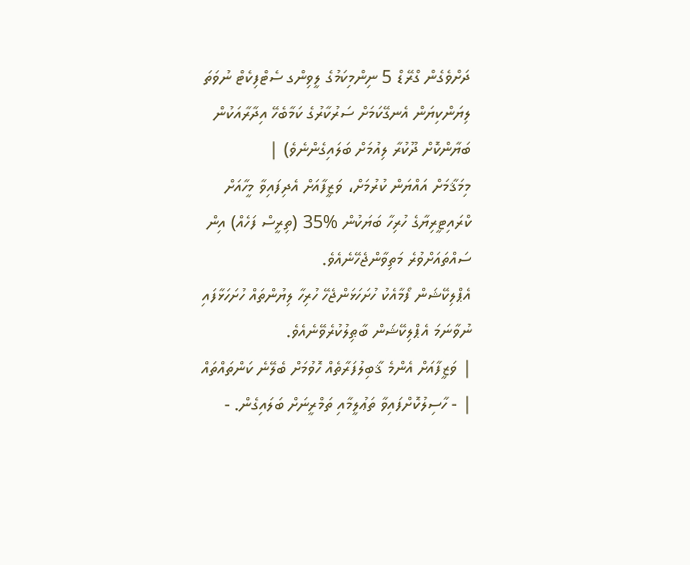ދަށްވެގެން ގްރޭޑް 5 ނިންމިކަމުގެ ލީވިންގ ސެޓްފިކެޓް ނުވަތަ ލިޔަންކިޔަން އެނގޭކަމަށް ސަރުކާރުގެ ކަމާބެހޭ އިދާރާއަކުން ބަޔާންކޮށް ދޫކުރާ ލިއުމަށް ބަލައިގެންނެވެ) |
މިމަޤާމަށް އައްޔަން ކުރުމަށް، ވަޒީފާއަށް އެދިފައިވާ މީހާއަށް ކްރައިޓީރިޔާގެ ހުރިހާ ބަޔަކުން %35 (ތިރީސް ފަހެއް) އިން ސައްތައަށްވުރެ މަތިވާންޖެހޭނެއެވެ.
އެޕްލިކޭޝަން ފޯމާއެކު ހުށަހަޅަންޖެހޭ ހުރިހާ ލިޔުންތައް ހުށަހަޅާފައި ނުވާނަމަ އެޕްލިކޭޝަން ބާޠިލުކުރެވޭނެއެވެ.
| ވަޒީފާއަށް އެންމެ ޤާބިލުފަރާތެއް ހޮވުމަށް ބެލޭނެ ކަންތައްތައް | - ހާސިލުކޮށްފައިވާ ތަޢުލީމާއި ތަމްރީނަށް ބަލައިގެން. -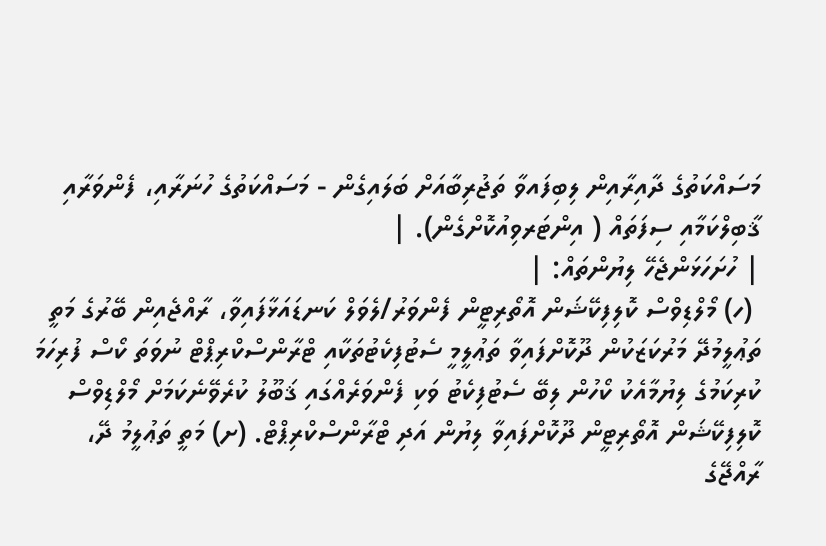މަސައްކަތުގެ ދާއިރާއިން ލިބިފައވާ ތަޖުރިބާއަށް ބަލައިގެން - މަސައްކަތުގެ ހުނަރާއި، ފެންވަރާއި ޤާބިލްކަމާއި ސިފަތައް ( އިންޓަރވިއުކޮށްގެން). |
| ހުށަހަޅަންޖެހޭ ލިޔުންތައް: |
 (ހ) މޯލްޑިވްސް ކޮލިފިކޭޝަން އޮތޯރިޓީން ފެންވަރު/ލެވަލް ކަނޑައަޅާފައިވާ، ރާއްޖެއިން ބޭރުގެ މަތީ ތަޢުލީމުދޭ މަރުކަޒަކުން ދޫކޮށްފައިވާ ތަޢުލީމީ ސެޓުފިކެޓުތަކާއި ޓްރާންސްކްރިޕްޓް ނުވަތަ ކޯސް ފުރިހަމަ ކުރިކަމުގެ ލިޔުމާއެކު ކޯހުން ލިބޭ ސެޓުފިކެޓު ވަކި ފެންވަރެއްގައި ޤަބޫލު ކުރެވޭނެކަމަށް މޯލްޑިވްސް ކޮލިފިކޭޝަން އޮތޯރިޓީން ދޫކޮށްފައިވާ ލިޔުން އަދި ޓްރާންސްކްރިޕްޓް. (ށ) މަތީ ތަޢުލީމު ދޭ، ރާއްޖޭގެ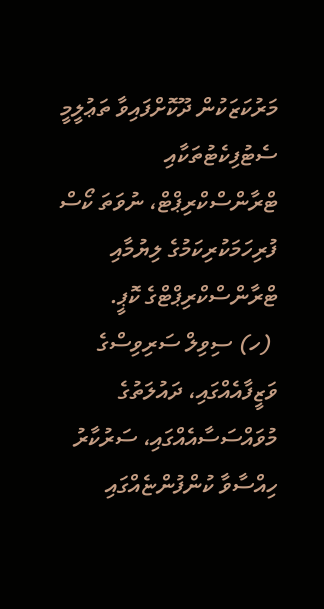މަރުކަޒަކުން ދޫކޮށްފައިވާ ތަޢުލީމީ ސެޓުފިކެޓުތަކާއި ޓްރާންސްކްރިޕްޓް، ނުވަތަ ކޯސް ފުރިހަމަކުރިކަމުގެ ލިޔުމާއި ޓްރާންސްކްރިޕްޓްގެ ކޮޕީ.
 (ހ) ސިވިލް ސަރިވިސްގެ ވަޒީފާއެއްގައި، ދައުލަތުގެ މުވައްސަސާއެއްގައި، ސަރުކާރު ހިއްސާވާ ކުންފުންޏެއްގައި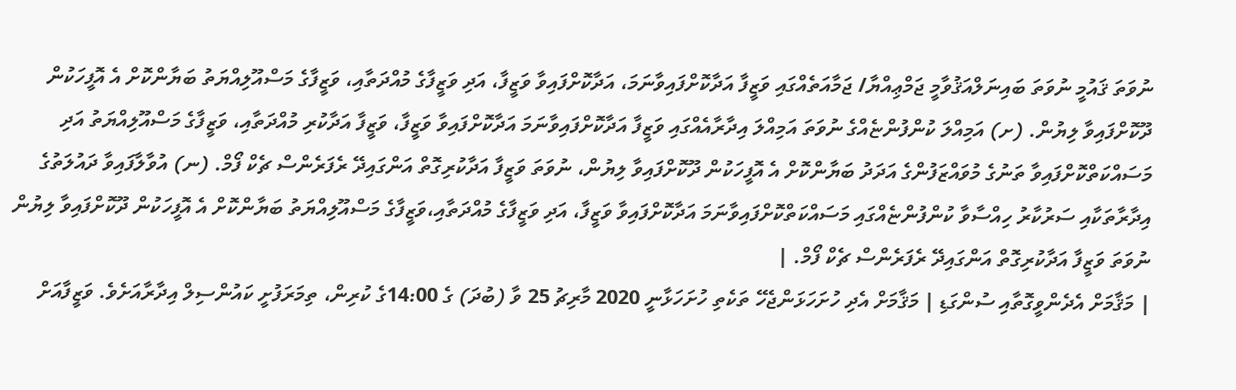ނުވަތަ ޤައުމީ ނުވަތަ ބައިނަލްއަޤުވާމީ ޖަމްޢިއްޔާ/ ޖަމާއަތެއްގައި ވަޒީފާ އަދާކޮށްފައިވާނަމަ، އަދާކޮށްފައިވާ ވަޒީފާ، އަދި ވަޒީފާގެ މުއްދަތާއި، ވަޒީފާގެ މަސްއޫލިއްޔަތު ބަޔާންކޮށް އެ އޮފީހަކުން ދޫކޮށްފައިވާ ލިޔުން. (ށ) އަމިއްލަ ކުންފުންޏެއްގެ ނުވަތަ އަމިއްލަ އިދާރާއެއްގައި ވަޒީފާ އަދާކޮށްފައިވާނަމަ އަދާކޮށްފައިވާ ވަޒީފާ، ވަޒީފާ އަދާކުރި މުއްދަތާއި، ވަޒީފާގެ މަސްއޫލިއްޔަތު އަދި މަސައްކަތްކޮށްފައިވާ ތަނުގެ މުވައްޒަފުންގެ އަދަދު ބަޔާންކޮށް އެ އޮފީހަކުން ދޫކޮށްފައިވާ ލިޔުން، ނުވަތަ ވަޒީފާ އަދާކުރިގޮތް އަންގައިދޭ ރެފަރެންސް ޗެކް ފޯމް. (ނ) އުވާލާފައިވާ ދައުލަތުގެ އިދާރާތަކާއި ސަރުކާރު ހިއްސާވާ ކުންފުންޏެއްގައި މަސައްކަތްކޮށްފައިވާނަމަ އަދާކޮށްފައިވާ ވަޒީފާ، އަދި ވަޒީފާގެ މުއްދަތާއި،ވަޒީފާގެ މަސްއޫލިއްޔަތު ބަޔާންކޮށް އެ އޮފީހަކުން ދޫކޮށްފައިވާ ލިޔުން ނުވަތަ ވަޒީފާ އަދާކުރިގޮތް އަންގައިދޭ ރެފަރެންސް ޗެކް ފޯމް. |
| މަޤާމަށް އެދެންވީގޮތާއި ސުންގަޑި | މަޤާމަށް އެދި ހުށަހަޅަންޖެހޭ ތަކެތި ހުށަހަޅާނީ 2020 މާރިޗު 25 ވާ (ބުދަ) ގެ 14:00ގެ ކުރިން، ތިމަރަފުށީ ކައުންސިލް އިދާރާއަށެވެ. ވަޒީފާއަށް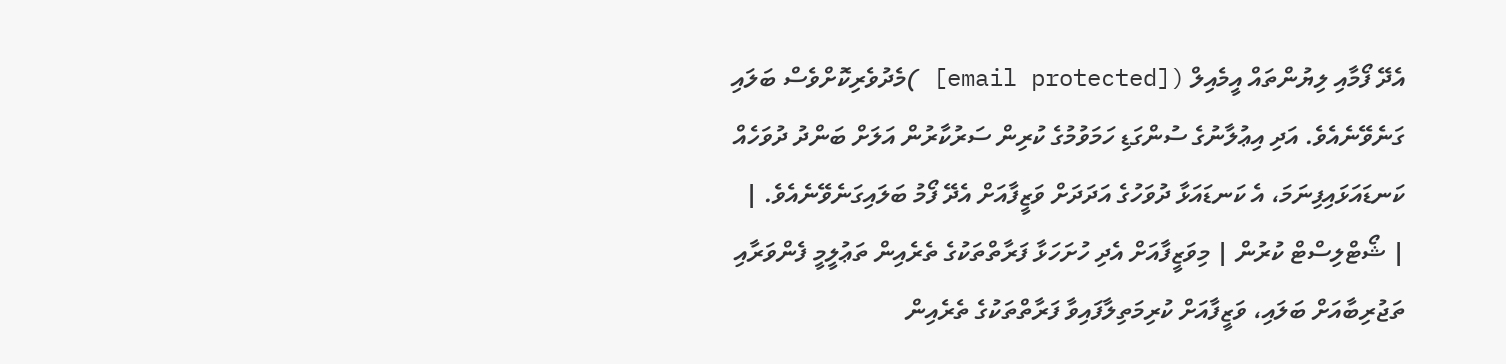އެދޭ ފޯމާއި ލިޔުންތައް އީމެއިލް ([email protected] )މެދުވެރިކޮށްވެސް ބަލައި ގަނެވޭނެއެވެ. އަދި އިޢުލާނުގެ ސުންގަޑި ހަމަވުމުގެ ކުރިން ސަރުކާރުން އަލަށް ބަންދު ދުވަހެއް ކަނޑައަޅައިފިނަމަ، އެ ކަނޑައަޅާ ދުވަހުގެ އަދަދަށް ވަޒީފާއަށް އެދޭ ފޯމު ބަލައިގަނެވޭނެއެވެ. |
| ޝޯޓްލިސްޓް ކުރުން | މިވަޒީފާއަށް އެދި ހުށަހަޅާ ފަރާތްތަކުގެ ތެރެއިން ތަޢުލީމީ ފެންވަރާއި ތަޖުރިބާއަށް ބަލައި، ވަޒީފާއަށް ކުރިމަތިލާފައިވާ ފަރާތްތަކުގެ ތެރެއިން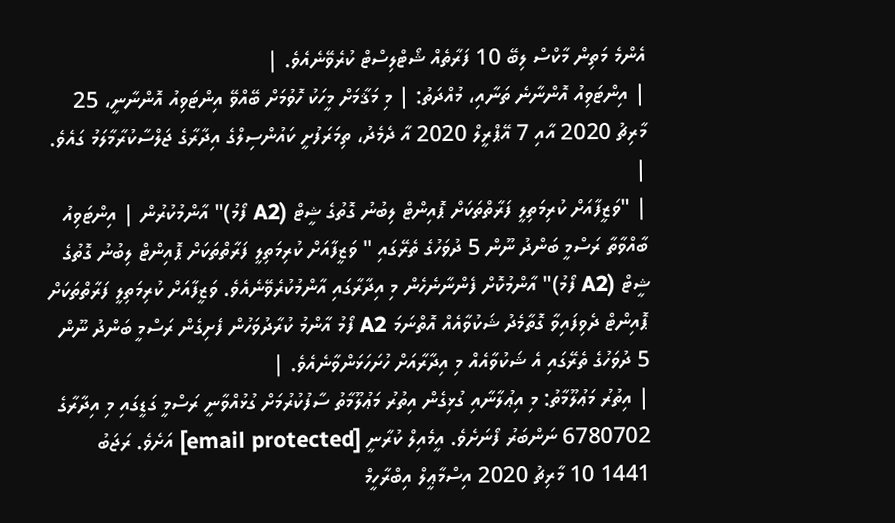އެންމެ މަތިން މާކްސް ލިބޭ 10 ފަރާތެއް ޝޯޓްލިސްޓް ކުރެވޭނެއެވެ. |
| އިންޓަވިއު އޮންނާނެ ތަނާއި، މުއްދަތު: | މި މަޤާމަށް މީހަކު ހޮވުމަށް ބޭއްވޭ އިންޓަވިއު އޮންނާނީ، 25 މާރިޗު 2020 އާއި 7 އޭޕްރީލް 2020 އާ ދެމެދު، ތިމަރަފުށީ ކައުންސިލްގެ އިދާރާގެ ޖަލްސާކުރާމާލަމު ގައެވެ. |
| "ވަޒީފާއަށް ކުރިމަތިލީ ފަރާތްތަކަށް ޕޮއިންޓް ލިބުނު ގޮތުގެ ޝީޓް (A2 ފޯމު)" އާންމުކުރުން | އިންޓަވިއު ބާއްވާތާ ރަސްމީ ބަންދު ނޫން 5 ދުވަހުގެ ތެރޭގައި " ވަޒީފާއަށް ކުރިމަތިލީ ފަރާތްތަކަށް ޕޮއިންޓް ލިބުނު ގޮތުގެ ޝީޓް (A2 ފޯމު)" އާންމުކޮށް ފެންނާނެހެން މި އިދާރާގައި އާންމުކުރެވޭނެއެވެ. ވަޒީފާއަށް ކުރިމަތިލީ ފަރާތްތަކަށް ޕޮއިންޓް ދެވިފައިވާ ގޮތާމެދު ޝަކުވާއެއް އޮތްނަމަ A2 ފޯމު އާންމު ކުރާދުވަހުން ފެށިގެން ރަސްމީ ބަންދު ނޫން 5 ދުވަހުގެ ތެރޭގައި އެ ޝަކުވާއެއް މި އިދާރާއަށް ހުށަހަޅަންވާނެއެވެ. |
| އިތުރު މަޢުލޫމާތު: މި އިޢުލާނާއި ގުޅިގެން އިތުރު މަޢުލޫމާތު ސާފުކުރުމަށް ގުޅުއްވާނީ ރަސްމީ ގަޑީގައި މި އިދާރާގެ 6780702 ނަންބަރު ފޯނަށެވެ. އީމެއިލް ކުރާނީ [email protected] އަށެވެ. ރަޖަބު 1441 10 މާރިޗު 2020 އިސްމާޢީލް އިބްރާހީމް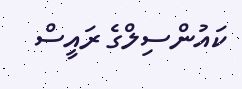ކައުންސިލްގެ ރައީސް